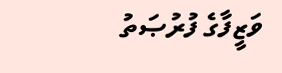ވަޒީފާގެ ފުރުޞަތު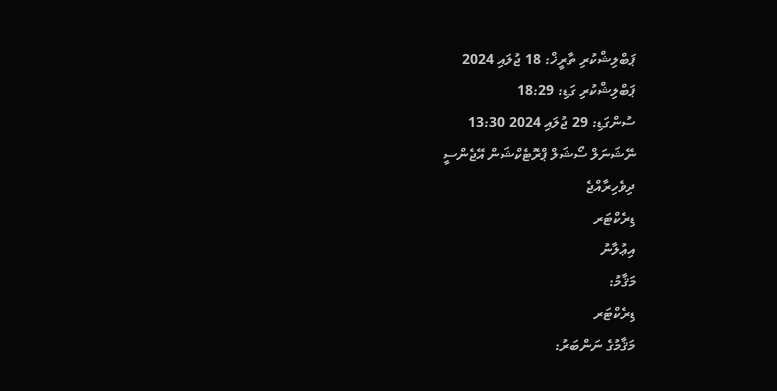ޕަބްލިޝްކުރި ތާރީޚް: 18 ޖުލައި 2024
ޕަބްލިޝްކުރި ގަޑި: 18:29
ސުންގަޑި: 29 ޖުލައި 2024 13:30
ނޭޝަނަލް ސޯޝަލް ޕްރޮޓެކްޝަން އޭޖެންސީ
ދިވެހިރާއްޖެ
ޑިރެކްޓަރ
އިޢުލާނު
މަޤާމު:
ޑިރެކްޓަރ
މަޤާމުގެ ނަންބަރު: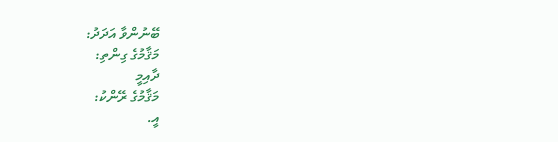ބޭނުންވާ އަދަދު:
މަޤާމުގެ ގިންތި:
ދާއިމީ
މަޤާމުގެ ރޭންކު:
އީ.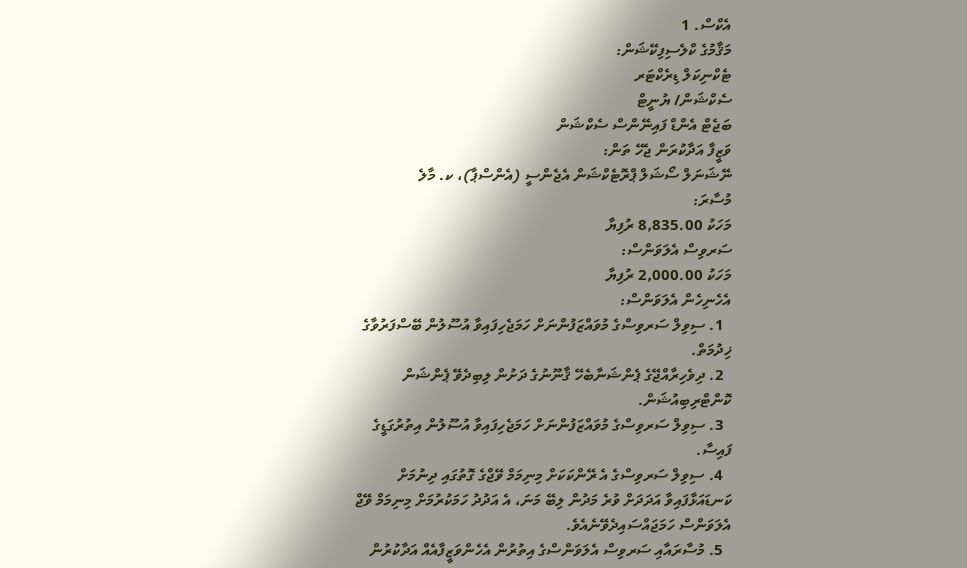އެކްސް. 1
މަޤާމުގެ ކްލެސިފިކޭޝަން:
ޓެކްނިކަލް ޑިރެކްޓަރ
ސެކްޝަން/ ޔުނީޓް
ބަޖެޓް އެންޑް ފައިނޭންސް ސެކްޝަން
ވަޒީފާ އަދާކުރަން ޖެހޭ ތަން:
ނޭޝަނަލް ސޯޝަލް ޕްރޮޓެކްޝަން އެޖެންސީ (އެންސްޕާ)، ކ. މާލެ
މުސާރަ:
މަހަކު 8,835.00 ރުފިޔާ
ސަރވިސް އެލަވަންސް:
މަހަކު 2,000.00 ރުފިޔާ
އެހެނިހެން އެލަވަންސް:
  1. ސިވިލް ސަރވިސްގެ މުވައްޒަފުންނަށް ހަމަޖެހިފައިވާ އުސޫލުން ބޭސްފަރުވާގެ ޚިދުމަތް.
  2. ދިވެހިރާއްޖޭގެ ޕެންޝަނާބެހޭ ޤާނޫނުގެ ދަށުން ލިބިދެވޭ ޕެންޝަން ކޮންޓްރިބިއުޝަން.
  3. ސިވިލް ސަރވިސްގެ މުވައްޒަފުންނަށް ހަމަޖެހިފައިވާ އުސޫލުން އިތުރުގަޑީގެ ފައިސާ.
  4. ސިވިލް ސަރވިސްގެ އެ ރޭންކަކަށް މިނިމަމް ވޭޖްގެ ގޮތުގައި ދިނުމަށް ކަނޑައަޅާފައިވާ އަދަދަށް ވުރެ މަދުން ލިބޭ މަނަ، އެ އަދުދު ހަމަކުރުމަށް މިނިމަމް ވޭޖް އެލަވަންސް ހަމަޖައްސައިދެވޭނެއެވެ.
  5. މުސާރައާއި ސަރވިސް އެލަވަންސްގެ އިތުރުން އެހެންވަޒީފާއެއް އަދާކުރުން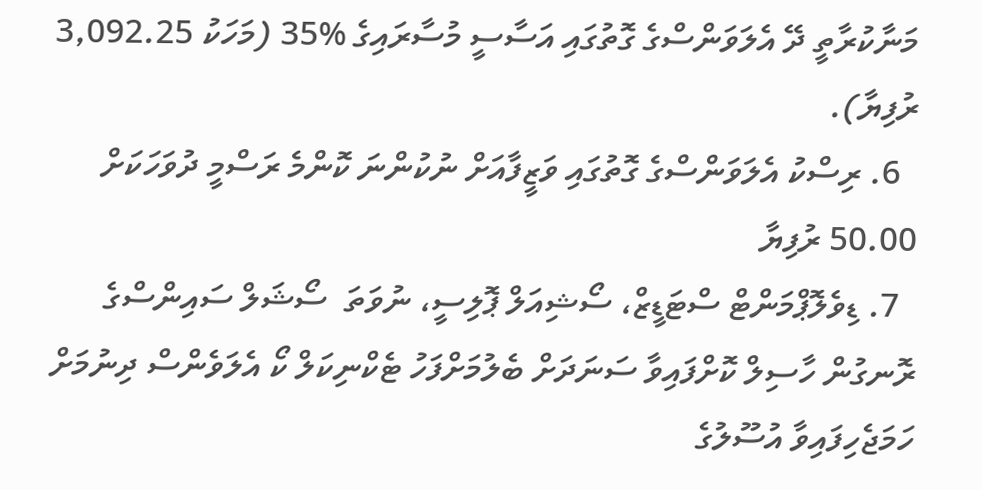މަނާކުރާތީ ދޭ އެލަވަންސްގެ ގޮތުގައި އަސާސީ މުސާރައިގެ %35 (މަހަކު 3,092.25 ރުފިޔާ).
  6. ރިސްކު އެލަވަންސްގެ ގޮތުގައި ވަޒީފާއަށް ނުކުންނަ ކޮންމެ ރަސްމީ ދުވަހަކަށް 50.00 ރުފިޔާ
  7. ޑިވެލޮޕްމަންޓް ސްޓަޑީޒް، ސޯޝިއަލް ޕޮލިސީ، ނުވަތަ  ސޯޝަލް ސައިންސްގެ ރޮނގުން ހާސިލް ކޮށްފައިވާ ސަނަދަށް ބެލުމަށްފަހު ޓެކްނިކަލް ކޯ އެލަވެންސް ދިނުމަށް ހަމަޖެހިފައިވާ އުސޫލުގެ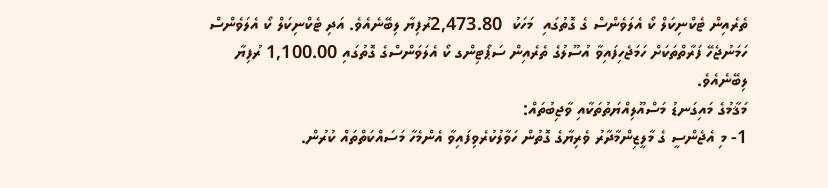ތެރެއިން ޓެކްނިކަލް ކޯ އެލަވެންސް ގެ ގޮތުގައި  މަހަކު  2,473.80ރުފިޔާ ލިބޭނެއެވެ. އަދި ޓެކްނިކަލް ކޯ އެލަވެންސް ހަމަނުޖެހޭ ފަރާތްތަކަށް ހަމަޖެހިފައިވާ އުސޫލުގެ ތެރެއިން ސަޕޯޓިންގ ކޯ އެލަވަންސްގެ ގޮތުގައި 1,100.00 ރުފިޔާ ލިބޭނެއެވެ.
މަޤާމުގެ މައިގަނޑު މަސްއޫލިއްޔަތުތަކާއި ވާޖިބުތައް:
1- މި އެޖެންސީ ގެ މާލީޒިންމާދާރު ވެރިޔާގެ ގޮތުން ހަވާލުކުރެވިފައިވާ އެންމެހާ މަސައްކަތްތައް ކުރުން.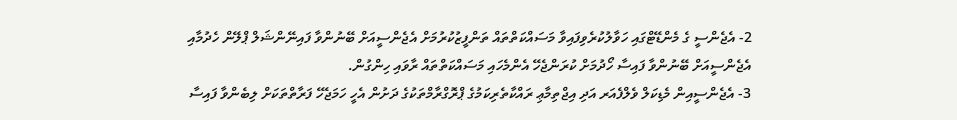2- އެޖެންސީ ގެ މެންޑޭޓްގައި ހަވާލުކުރެވިފައިވާ މަސައްކަތްތައް ތަންފީޒުކުރުމަށް އެޖެންސީއަށް ބޭނުންވާ ފައިނޭންޝަލް ޕްލޭން ހެދުމާއި އެޖެންސީއަށް ބޭނުންވާ ފައިސާ ހޯދުމަށް ކުރަންޖެހޭ އެންމެހައި މަސައްކަތްތައް ރާވައި ހިންގުން.
3- އެޖެންސީއިން މެޑިކަލް ވެލްފެއަރ އަދި އިޖްތިމާޢި ރައްކާތެރިކަމުގެ ޕްރޮގްރާމްތަކުގެ ދަށުން އެހީ ހަމަޖެހޭ ފަރާތްތަކަށް ލިބެންވާ ފައިސާ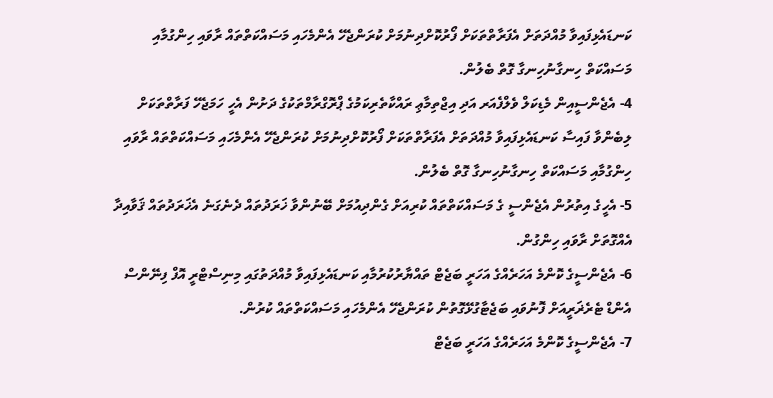ކަނޑައެޅިފައިވާ މުއްދަތަށް އެފަރާތްތަކަށް ފޯރުކޮށްދިނުމަށް ކުރަންޖެހޭ އެންމެހައި މަސައްކަތްތައް ރާވައި ހިންގުމާއި މަސައްކަތް ހިނގާނުހިނގާ ގޮތް ބެލުން.
4- އެޖެންސީއިން މެޑިކަލް ވެލްފެއަރ އަދި އިޖްތިމާޢި ރައްކާތެރިކަމުގެ ޕްރޮގްރާމްތަކުގެ ދަށުން އެހީ ހަމަޖެހޭ ފަރާތްތަކަށް ލިބެންވާ ފައިސާ ކަނޑައެޅިފައިވާ މުއްދަތަށް އެފަރާތްތަކަށް ފޯރުކޮށްދިނުމަށް ކުރަންޖެހޭ އެންމެހައި މަސައްކަތްތައް ރާވައި ހިންގުމާއި މަސައްކަތް ހިނގާނުހިނގާ ގޮތް ބެލުން.
5- އެހީގެ އިތުރުން އެޖެންސީ ގެ މަސައްކަތްތައް ކުރިއަށް ގެންދިއުމަށް ބޭނުންވާ ޚަރަދުތައް ދެނެގަނެ އެޚަރަދުތައް ޤަވާއިދާ އެއްގޮތަށް ރާވައި ހިންގުން.
6- އެޖެންސީގެ ކޮންމެ އަހަރެއްގެ އަހަރީ ބަޖެޓް ތައްޔާރުކުރުމާއި ކަނޑައެޅިފައިވާ މުއްދަތުގައި މިނިސްޓްރީ އޮފް ފިނޭންސް އެންޑް ޓެރެޜަރީއަށް ފޮނުވައި ބަޖެޓާގުޅޭގޮތުން ކުރަންޖެހޭ އެންމެހައި މަސައްކަތްތައް ކުރުން.
7- އެޖެންސީގެ ކޮންމެ އަހަރެއްގެ އަހަރީ ބަޖެޓް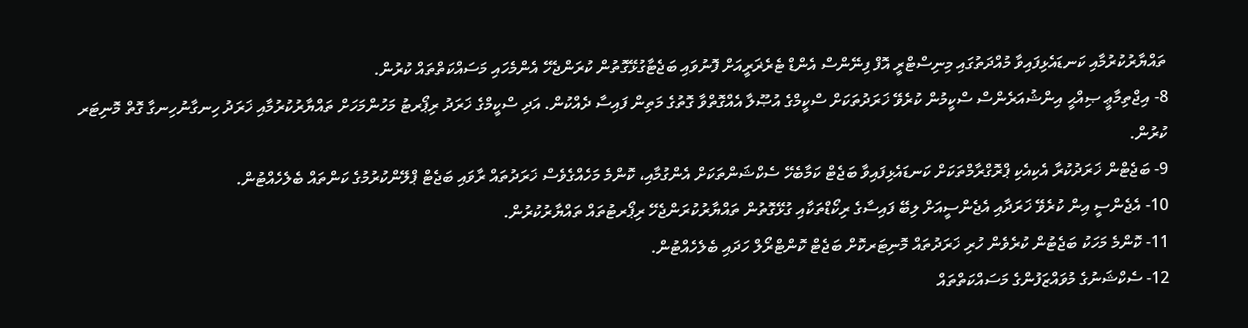ތައްޔާރުކުރުމާއި ކަނޑައެޅިފައިވާ މުއްދަތުގައި މިނިސްޓްރީ އޮފް ފިނޭންސް އެންޑް ޓެރެޜަރީއަށް ފޮނުވައި ބަޖެޓާގުޅޭގޮތުން ކުރަންޖެހޭ އެންމެހައި މަސައްކަތްތައް ކުރުން.
8- އިޖްތިމާޢީ ޞިއްޙީ އިންޝުއަރެންސް ސްކީމުން ކުރެވޭ ޚަރަދުތަކަށް ސްކީމްގެ އުޞޫލާ އެއްގޮތްވާ ގޮތުގެ މަތިން ފައިސާ ދެއްކުން. އަދި ސްކީމްގެ ޚަރަދު ރިޕޯރޓު މަހުންމަހަށް ތައްޔާރުކުރުމާއި ޚަރަދު ހިނގާނުހިނގާ ގޮތް މޮނިޓަރ ކުރުން.
9- ބަޖެޓްން ޚަރަދުކުރާ އެކިއެކި ޕްރޮގްރާމްތަކަށް ކަނޑައެޅިފައިވާ ބަޖެޓް ކަމާބެހޭ ސެކްޝަންތަކަށް އެންގުމާއި، ކޮންމެ މަހެއްގެވެސް ޚަރަދުތައް ރާވައި ބަޖެޓް ޕްލޭންކުރުމުގެ ކަންތައް ބެލެހެއްޓުން.
10- އެޖެންސީ އިން ކުރެވޭ ޚަރަދާއި އެޖެންސީއަށް ލިބޭ ފައިސާގެ ރިކޯޑްތަކާއި ގުޅޭގޮތުން ތައްޔާރުކުރަންޖެހޭ ރިޕޯރޓުތައް ތައްޔާރުކުރުން.
11- ކޮންމެ މަހަކު ބަޖެޓުން ކުރެވެން ހުރި ޚަރަދުތައް މޮނިޓަރކޮށް ބަޖެޓް ކޮންޓްރޯލް ހަދައި ބެލެހެއްޓުން.
12- ސެކްޝަނުގެ މުވައްޒަފުންގެ މަސައްކަތްތައް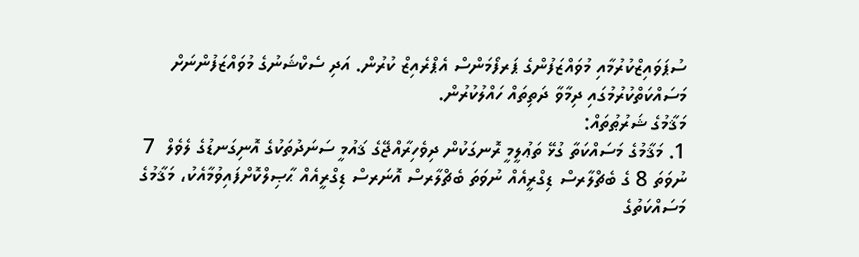ސުޕަވައިޒްކުރުމާއި މުވައްޒަފުންގެ ޕަރފޯމަންސް އެޕްރެއިޒް ކުރުން. އަދި ސެކްޝަނުގެ މުވައްޒަފުންނަށް މަސައްކަތްކުރުމުގައި ދިމާވާ ދަތިތައް ހައްލުކުރުން.
މަޤާމުގެ ޝަރުޠުތައް:
1. މަޤާމުގެ މަސައްކަތާ ގުޅޭ ތަޢުލީމީ ރޮނގަކުން ދިވެހިރާއްޖޭގެ ޤައުމީ ސަނަދުތަކުގެ އޮނިގަނޑުގެ ލެވެލް  7 ނުވަތަ 8 ގެ ބެޗްލާރސް ޑިގްރީއެއް ނުވަތަ ބެޗްލާރސް އޮނަރސް ޑިގްރީއެއް ޙާޞިލްކޮށްފައިވުމާއެކު، މަޤާމުގެ މަސައްކަތުގެ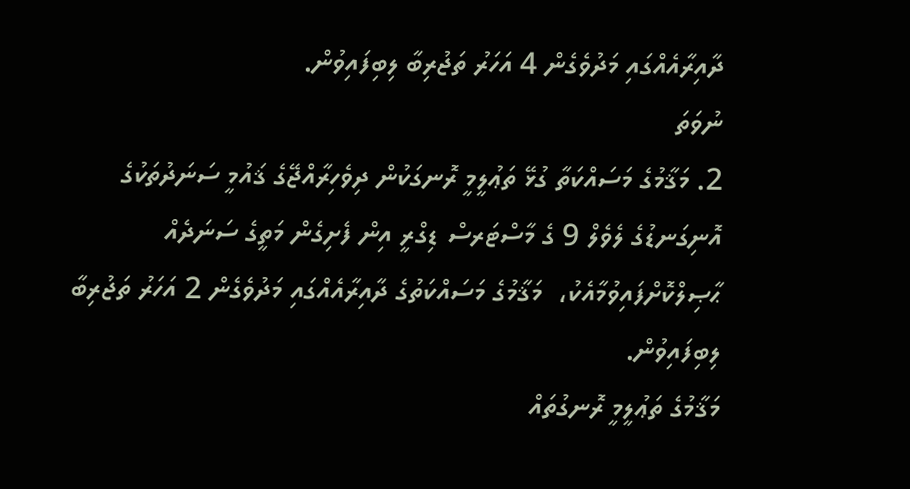ދާއިރާއެއްގައި މަދުވެގެން 4 އަހަރު ތަޖުރިބާ ލިބިފައިވުން.
ނުވަތަ
2. މަޤާމުގެ މަސައްކަތާ ގުޅޭ ތަޢުލީމީ ރޮނގަކުން ދިވެހިރާއްޖޭގެ ޤައުމީ ސަނަދުތަކުގެ އޮނިގަނޑުގެ ލެވެލް 9 ގެ މާސްޓަރސް ޑިގްރީ އިން ފެށިގެން މަތީގެ ސަނަދެއް ޙާޞިލްކޮށްފައިވުމާއެކު،  މަޤާމުގެ މަސައްކަތުގެ ދާއިރާއެއްގައި މަދުވެގެން 2 އަހަރު ތަޖުރިބާ ލިބިފައިވުން.
މަޤާމުގެ ތަޢުލީމީ ރޮނގުތައް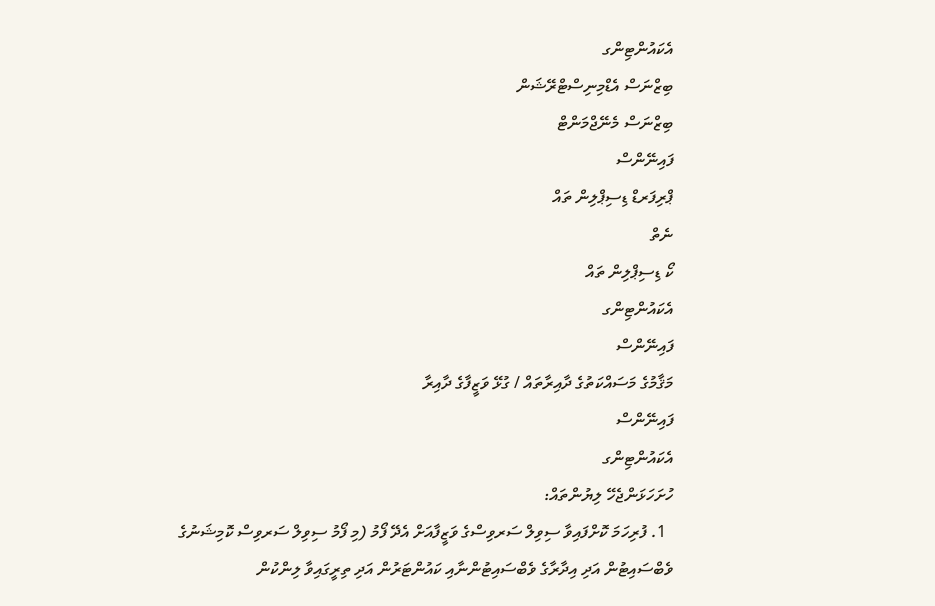އެކައުންޓިންގ
ބިޒްނަސް އެޑްމިނިސްޓްރޭޝަން
ބިޒްނަސް މެނޭޖްމަންޓް
ފައިނޭންސް
ޕްރިފަރޑް ޑިސިޕްލިން ތައް
ނެތް
ކޯ ޑިސިޕްލިން ތައް
އެކައުންޓިންގ
ފައިނޭންސް
މަޤާމުގެ މަސައްކަތުގެ ދާއިރާތައް / ގުޅޭ ވަޒީފާގެ ދާއިރާ
ފައިނޭންސް
އެކައުންޓިންގ
ހުށަހަޅަންޖެހޭ ލިޔުންތައް:
  1. ފުރިހަމަ ކޮށްފައިވާ ސިވިލް ސަރވިސްގެ ވަޒީފާއަށް އެދޭ ފޯމު (މި ފޯމު ސިވިލް ސަރވިސް ކޮމިޝަނުގެ ވެބްސައިޓުން އަދި އިދާރާގެ ވެބްސައިޓުންނާއި ކައުންޓަރުން އަދި ތިރީގައިވާ ލިންކުން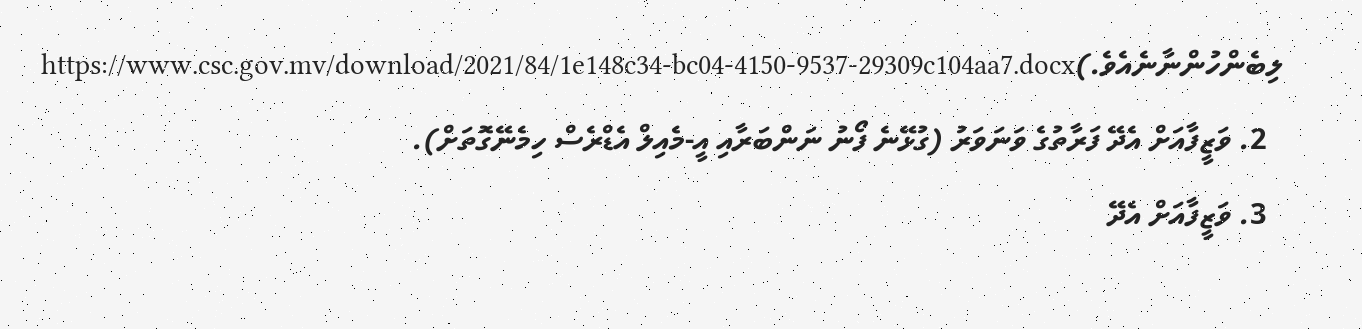ލިބެންހުންނާނެއެވެ.)https://www.csc.gov.mv/download/2021/84/1e148c34-bc04-4150-9537-29309c104aa7.docx
  2. ވަޒީފާއަށް އެދޭ ފަރާތުގެ ވަނަވަރު (ގުޅޭނެ ފޯނު ނަންބަރާއި އީ-މެއިލް އެޑްރެސް ހިމެނޭގޮތަށް).
  3. ވަޒީފާއަށް އެދޭ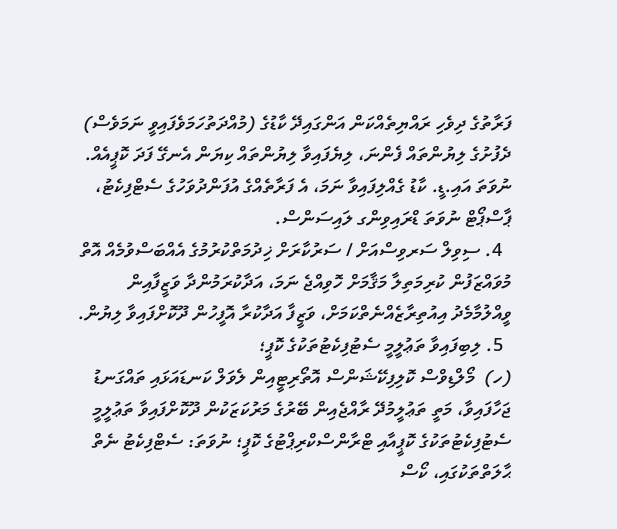ފަރާތުގެ ދިވެހި ރައްޔިތެއްކަން އަންގައިދޭ ކާޑުގެ (މުއްދަތުހަމަވެފައިވީ ނަމަވެސް) ދެފުށުގެ ލިޔުންތައް ފެންނަ، ލިޔެފައިވާ ލިޔުންތައް ކިޔަން އެނގޭ ފަދަ ކޮޕީއެއް. ނުވަތަ އައި.ޑީ. ކާޑު ގެއްލިފައިވާ ނަމަ، އެ ފަރާތެއްގެ އުފަންދުވަހުގެ ސެޓްފިކެޓު، ޕާސްޕޯޓް ނުވަތަ ޑްރައިވިންގ ލައިސަންސް.
  4. ސިވިލް ސަރވިސްއަށް / ސަރުކާރަށް ޚިދުމަތްކުރުމުގެ އެއްބަސްވުމެއް އޮތް މުވައްޒަފުން ކުރިމަތިލާ މަޤާމަށް ހޮވިއްޖެ ނަމަ، އަދާކުރަމުންދާ ވަޒީފާއިން ވީއްލުމާމެދު އިއުތިރާޒެއްނެތްކަމަށް، ވަޒީފާ އަދާކުރާ އޮފީހުން ދޫކޮށްފައިވާ ލިޔުން.
  5. ލިބިފައިވާ ތަޢުލީމީ ސެޓުފިކެޓުތަކުގެ ކޮޕީ؛
(ހ)  މޯލްޑިވްސް ކޮލިފިކޭޝަންސް އޮތޯރިޓީއިން ލެވަލް ކަނޑައަޅައި ތައްގަނޑު ޖަހާފައިވާ، މަތީ ތަޢުލީމުދޭ ރާއްޖެއިން ބޭރުގެ މަރުކަޒަކުން ދޫކޮށްފައިވާ ތަޢުލީމީ ސެޓުފިކެޓުތަކުގެ ކޮޕީއާއި ޓްރާންސްކްރިޕްޓުގެ ކޮޕީ؛ ނުވަތަ: ސެޓްފިކެޓު ނެތް ޙާލަތްތަކުގައި، ކޯސް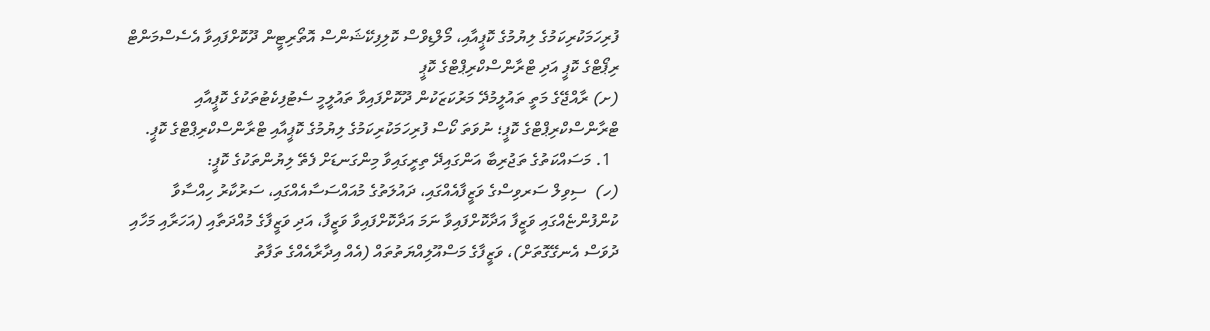ފުރިހަމަކުރިކަމުގެ ލިޔުމުގެ ކޮޕީއާއި، މޯލްޑިވްސް ކޮލިފިކޭޝަންސް އޮތޯރިޓީން ދޫކޮށްފައިވާ އެސެސްމަންޓް ރިޕޯޓްގެ ކޮޕީ އަދި ޓްރާންސްކްރިޕްޓްގެ ކޮޕީ
(ށ) ރާއްޖޭގެ މަތީ ތައުލީމުދޭ މަރުކަޒަކުން ދޫކޮށްފައިވާ ތައުލީމީ ސެޓުފިކެޓުތަކުގެ ކޮޕީއާއި ޓްރާންސްކްރިޕްޓްގެ ކޮޕީ؛ ނުވަތަ ކޯސް ފުރިހަމަކުރިކަމުގެ ލިޔުމުގެ ކޮޕީއާއި ޓްރާންސްކްރިޕްޓްގެ ކޮޕީ.
  1. މަސައްކަތުގެ ތަޖުރިބާ އަންގައިދޭ ތިރީގައިވާ މިންގަނޑަށް ފެތޭ ލިޔުންތަކުގެ ކޮޕީ:
(ހ)  ސިވިލް ސަރވިސްގެ ވަޒީފާއެއްގައި، ދައުލަތުގެ މުއައްސަސާއެއްގައި، ސަރުކާރު ހިއްސާވާ ކުންފުންޏެއްގައި ވަޒީފާ އަދާކޮށްފައިވާ ނަމަ އަދާކޮށްފައިވާ ވަޒީފާ، އަދި ވަޒީފާގެ މުއްދަތާއި (އަހަރާއި މަހާއި ދުވަސް އެނގޭގޮތަށް)، ވަޒީފާގެ މަސްއޫލިއްޔަތުތައް (އެއް އިދާރާއެއްގެ ތަފާތު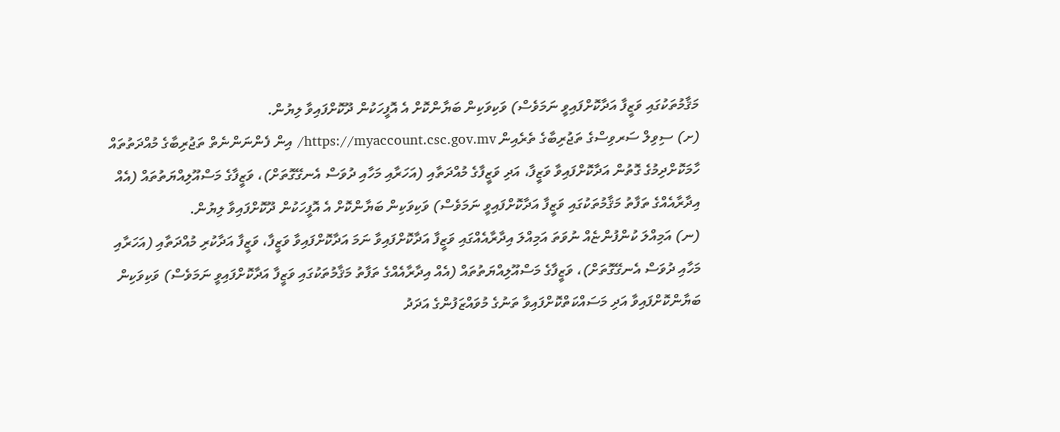މަޤާމުތަކުގައި ވަޒީފާ އަދާކޮށްފައިވީ ނަމަވެސް) ވަކިވަކިން ބަޔާންކޮށް އެ އޮފީހަކުން ދޫކޮށްފައިވާ ލިޔުން.
(ށ) ސިވިލް ސަރވިސްގެ ތަޖުރިބާގެ ތެރެއިން https://myaccount.csc.gov.mv/ އިން ފެންނަންނެތް ތަޖުރިބާގެ މުއްދަތުތައް ހާމަކޮށްދިމުގެ ގޮތުން އަދާކޮށްފައިވާ ވަޒީފާ، އަދި ވަޒީފާގެ މުއްދަތާއި (އަހަރާއި މަހާއި ދުވަސް އެނގޭގޮތަށް)، ވަޒީފާގެ މަސްއޫލިއްޔަތުތައް (އެއް އިދާރާއެއްގެ ތަފާތު މަޤާމުތަކުގައި ވަޒީފާ އަދާކޮށްފައިވީ ނަމަވެސް) ވަކިވަކިން ބަޔާންކޮށް އެ އޮފީހަކުން ދޫކޮށްފައިވާ ލިޔުން.
(ނ) އަމިއްލަ ކުންފުންޏެއް ނުވަތަ އަމިއްލަ އިދާރާއެއްގައި ވަޒީފާ އަދާކޮށްފައިވާ ނަމަ އަދާކޮށްފައިވާ ވަޒީފާ، ވަޒީފާ އަދާކުރި މުއްދަތާއި (އަހަރާއި މަހާއި ދުވަސް އެނގޭގޮތަށް)، ވަޒީފާގެ މަސްއޫލިއްޔަތުތައް (އެއް އިދާރާއެއްގެ ތަފާތު މަޤާމުތަކުގައި ވަޒީފާ އަދާކޮށްފައިވީ ނަމަވެސް) ވަކިވަކިން ބަޔާންކޮށްފައިވާ އަދި މަސައްކަތްކޮށްފައިވާ ތަނުގެ މުވައްޒަފުންގެ އަދަދު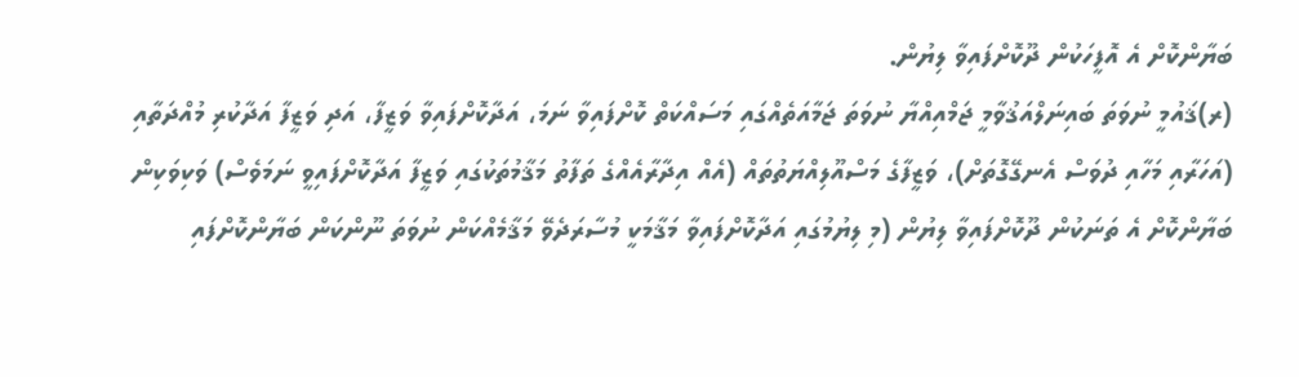ބަޔާންކޮށް އެ އޮފީހަކުން ދޫކޮށްފައިވާ ލިޔުން.
(ރ)ޤައުމީ ނުވަތަ ބައިނަލްއަޤުވާމީ ޖަމްއިއްޔާ ނުވަތަ ޖަމާއަތެއްގައި މަސައްކަތް ކޮށްފައިވާ ނަމަ، އަދާކޮށްފައިވާ ވަޒީފާ، އަދި ވަޒީފާ އަދާކުރި މުއްދަތާއި (އަހަރާއި މަހާއި ދުވަސް އެނގޭގޮތަށް)، ވަޒީފާގެ މަސްއޫލިއްޔަތުތައް (އެއް އިދާރާއެއްގެ ތަފާތު މަޤާމުތަކުގައި ވަޒީފާ އަދާކޮށްފައިވީ ނަމަވެސް) ވަކިވަކިން ބަޔާންކޮށް އެ ތަނަކުން ދޫކޮށްފައިވާ ލިޔުން (މި ލިޔުމުގައި އަދާކޮށްފައިވާ މަޤާމަކީ މުސާރަދެވޭ މަޤާމެއްކަން ނުވަތަ ނޫންކަން ބަޔާންކޮށްފައި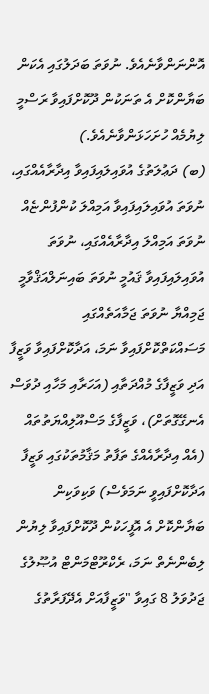އޮންނަންވާނެއެވެ. ނުވަތަ ބަދަލުގައި އެކަން ބަޔާންކޮށް އެ ތަނަކުން ދޫކޮށްފައިވާ ރަސްމީ ލިޔުމެއް ހުށަހަޅަންވާނެއެވެ.)
(ބ) ދަޢުލަތުގެ އުވައިލައިފައިވާ އިދާރާއެއްގައި، ނުވަތަ އުވައިލައިފައިވާ އަމިއްލަ ކުންފުންޏެއް ނުވަތަ އަމިއްލަ އިދާރާއެއްގައި، ނުވަތަ އުވައިލައިފައިވާ ޤައުމީ ނުވަތަ ބައިނަލްއަޤްވާމީ ޖަމިއްޔާ ނުވަތަ ޖަމާއަތެއްގައި މަސައްކަތްކޮށްފައިވާ ނަމަ، އަދާކޮށްފައިވާ ވަޒީފާ އަދި ވަޒީފާގެ މުއްދަތާއި (އަހަރާއި މަހާއި ދުވަސް އެނގޭގޮތަށް)، ވަޒީފާގެ މަސްއޫލިއްޔަތުތައް (އެއް އިދާރާއެއްގެ ތަފާތު މަޤާމުތަކުގައި ވަޒީފާ އަދާކޮށްފައިވީ ނަމަވެސް) ވަކިވަކިން ބަޔާންކޮށް އެ އޮފީހަކުން ދޫކޮށްފައިވާ ލިޔުން ލިބެންނެތް ނަމަ، ރެކްރޫޓްމަންޓް އުޞޫލުގެ ޖަދުވަލު 8 ގައިވާ "ވަޒީފާއަށް އެދޭފަރާތުގެ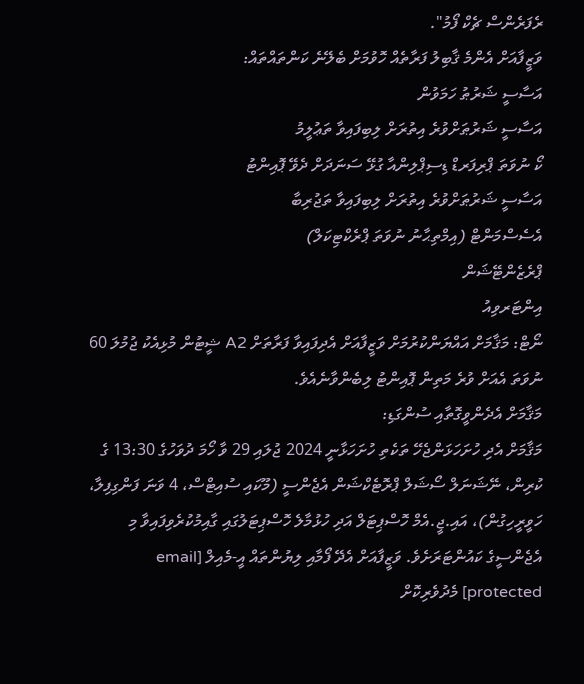ރެފަރެންސް ޗެކް ފޯމު".
ވަޒީފާއަށް އެންމެ ޤާބިލު ފަރާތެއް ހޮވުމަށް ބެލޭނެ ކަންތައްތައް:
އަސާސީ ޝަރުޠު ހަމަވުން
އަސާސީ ޝަރުޠަށްވުރެ އިތުރަށް ލިބިފައިވާ ތަޢުލީމު
ކޯ ނުވަތަ ޕްރިފަރޑް ޑިސިޕްލިންއާ ގުޅޭ ސަނަދަށް ދެވޭ ޕޮއިންޓު
އަސާސީ ޝަރުޠަށްވުރެ އިތުރަށް ލިބިފައިވާ ތަޖުރިބާ
އެސެސްމަންޓް (އިމްތިޙާނު ނުވަތަ ޕްރެކްޓިކަލް)
ޕްރެޒެންޓޭޝަން
އިންޓަރވިއު
ނޯޓް: މަޤާމަށް އައްޔަންކުރުމަށް ވަޒީފާއަށް އެދިފައިވާ ފަރާތަށް A2 ޝީޓުން މުޅިއެކު ޖުމުލަ 60 ނުވަތަ އެއަށް ވުރެ މަތިން ޕޮއިންޓު ލިބެންވާނެއެވެ.
މަޤާމަށް އެދެންވީގޮތާއި ސުންގަޑި:
މަޤާމަށް އެދި ހުށަހަޅަންޖެހޭ ތަކެތި ހުށަހަޅާނީ 2024 ޖުލައި 29 ވާ ހޯމަ ދުވަހުގެ 13:30 ގެ ކުރިން، ނޭޝަނަލް ސޯޝަލް ޕްރޮޓެކްޝަން އެޖެންސީ (މޫކައި ސުއިޓްސް، 4 ވަނަ ފަންގިފިލާ، ހަވީރީހިގުން)، އައި.ޖީ.އެމް ހޮސްޕިޓަލް އަދި ހުޅުމާލެ ހޮސްޕިޓަލުގައި ގާއިމުކުރެވިފައިވާ މި އެޖެންސީގެ ކައުންޓަރަށެވެ. ވަޒީފާއަށް އެދޭ ފޯމާއި ލިޔުންތައް އީ-މެއިލް [email protected] މެދުވެރިކޮށް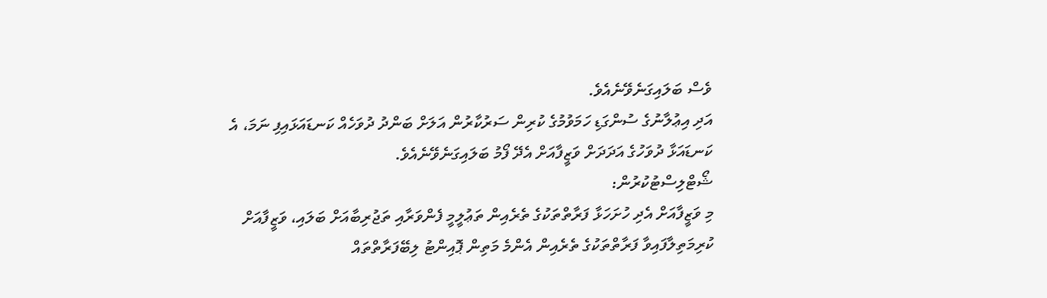ވެސް ބަލައިގަނެވޭނެއެވެ.
އަދި އިޢުލާނުގެ ސުންގަޑި ހަމަވުމުގެ ކުރިން ސަރުކާރުން އަލަށް ބަންދު ދުވަހެއް ކަނޑައަޅައިފި ނަމަ، އެ ކަނޑައަޅާ ދުވަހުގެ އަދަދަށް ވަޒީފާއަށް އެދޭ ފޯމު ބަލައިގަނެވޭނެއެވެ.
ޝޯޓްލިސްޓުކުރުން:
މި ވަޒީފާއަށް އެދި ހުށަހަޅާ ފަރާތްތަކުގެ ތެރެއިން ތަޢުލީމީ ފެންވަރާއި ތަޖުރިބާއަށް ބަލައި، ވަޒީފާއަށް ކުރިމަތިލާފައިވާ ފަރާތްތަކުގެ ތެރެއިން އެންމެ މަތިން ޕޮއިންޓު ލިބޭފަރާތްތައް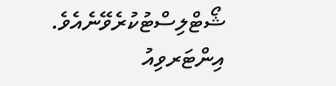ޝޯޓްލިސްޓުކުރެވޭނެއެވެ.
އިންޓަރވިއު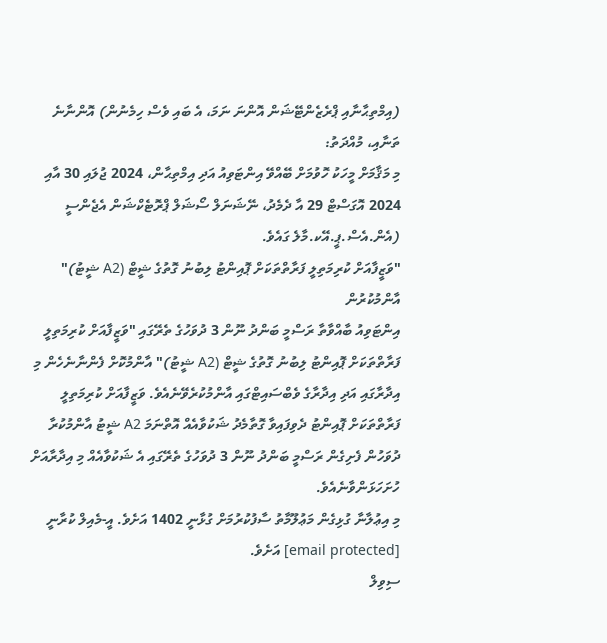(އިމްތިޙާނާއި ޕްރެޒެންޓޭޝަން އޮންނަ ނަމަ، އެ ބައި ވެސް ހިމެނުން) އޮންނާނެ ތަނާއި، މުއްދަތު:
މި މަޤާމަށް މީހަކު ހޮވުމަށް ބޭއްވޭ އިންޓަވިއު އަދި އިމްތިޙާން، 2024 ޖުލައި 30 އާއި 2024 އޮގަސްޓް 29 އާ ދެމެދު، ނޭޝަނަލް ސޯޝަލް ޕްރޮޓެކްޝަން އެޖެންސީ (އެން.އެސް.ޕީ.އޭކ.މާލެ ގައެވެ.
"ވަޒީފާއަށް ކުރިމަތިލީ ފަރާތްތަކަށް ޕޮއިންޓު ލިބުނު ގޮތުގެ ޝީޓް (A2 ޝީޓު)" އާންމުކުރުން
އިންޓަވިއު ބާއްވާތާ ރަސްމީ ބަންދު ނޫން 3 ދުވަހުގެ ތެރޭގައި "ވަޒީފާއަށް ކުރިމަތިލީ ފަރާތްތަކަށް ޕޮއިންޓު ލިބުނު ގޮތުގެ ޝީޓް (A2 ޝީޓު)" އާންމުކޮށް ފެންނާނެހެން މި އިދާރާގައި އަދި އިދާރާގެ ވެބްސައިޓްގައި އާންމުކުރެވޭނެއެވެ. ވަޒީފާއަށް ކުރިމަތިލީ ފަރާތްތަކަށް ޕޮއިންޓު ދެވިފައިވާ ގޮތާމެދު ޝަކުވާއެއް އޮތްނަމަ A2 ޝީޓު އާންމުކުރާ ދުވަހުން ފެށިގެން ރަސްމީ ބަންދު ނޫން 3 ދުވަހުގެ ތެރޭގައި އެ ޝަކުވާއެއް މި އިދާރާއަށް ހުށަހަޅަންވާނެއެވެ.
މި އިޢުލާނާ ގުޅިގެން މަޢުލޫމާތު ސާފުކުރުމަށް ގުޅާނީ 1402 އަށެވެ. އީ-މެއިލް ކުރާނީ [email protected] އަށެވެ.
ސިވިލް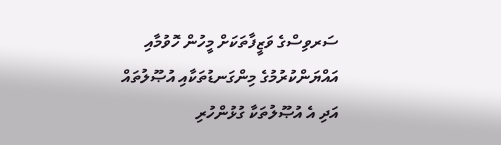ސަރވިސްގެ ވަޒީފާތަކަށް މީހުން ހޮވުމާއި އައްޔަންކުރުމުގެ މިންގަނޑުތަކާއި އުޞޫލުތައް އަދި އެ އުޞޫލުތަކާ ގުޅުންހުރި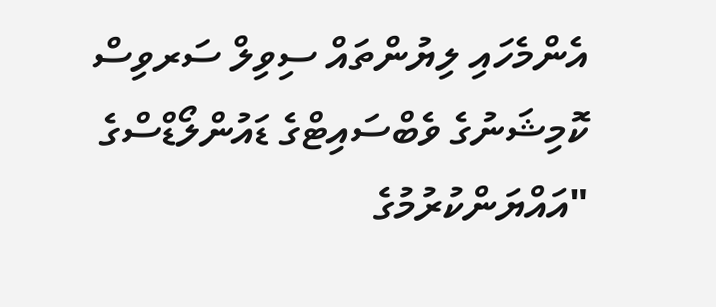އެންމެހައި ލިޔުންތައް ސިވިލް ސަރވިސް ކޮމިޝަނުގެ ވެބްސައިޓްގެ ޑައުންލޯޑްސްގެ "އައްޔަންކުރުމުގެ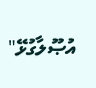އުޞޫލާގުޅޭ"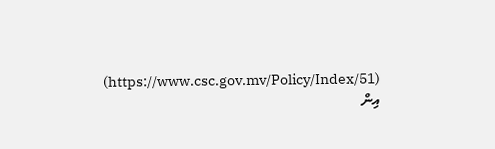(https://www.csc.gov.mv/Policy/Index/51) އިން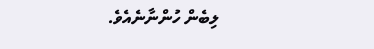ލިބެން ހުންނާނެއެވެ.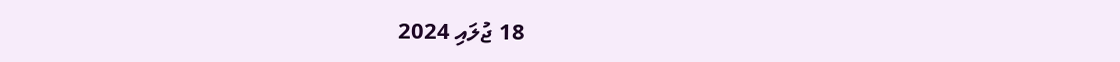18 ޖުލައި 2024